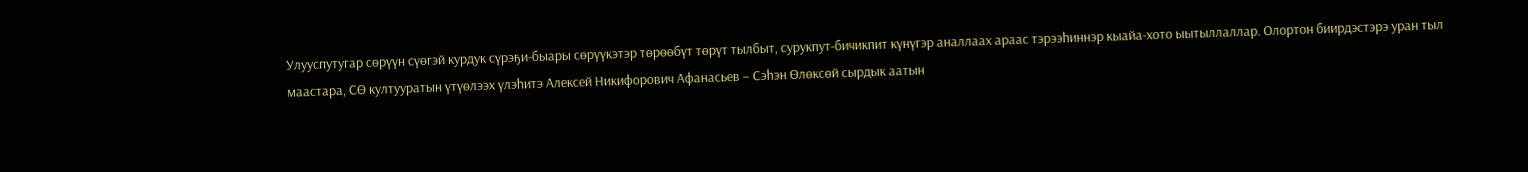Улууспутугар сөрүүн сүөгэй курдук сүрэҕи-быары сөрүүкэтэр төрөөбүт төрүт тылбыт, сурукпут-бичикпит күнүгэр аналлаах араас тэрээһиннэр кыайа-хото ыытыллаллар. Олортон биирдэстэрэ уран тыл маастара, СӨ култууратын үтүөлээх үлэһитэ Алексей Никифорович Афанасьев – Сэһэн Өлөксөй сырдык аатын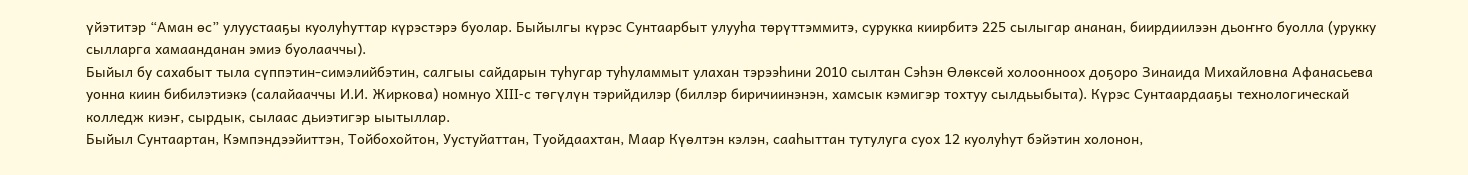үйэтитэр “Аман өс” улуустааҕы куолуһуттар күрэстэрэ буолар. Быйылгы күрэс Сунтаарбыт улууһа төрүттэммитэ, сурукка киирбитэ 225 сылыгар ананан, биирдиилээн дьоҥҥо буолла (урукку сылларга хамаанданан эмиэ буолааччы).
Быйыл бу сахабыт тыла сүппэтин-симэлийбэтин, салгыы сайдарын туһугар туһуламмыт улахан тэрээһини 2010 сылтан Сэһэн Өлөксөй холоонноох доҕоро Зинаида Михайловна Афанасьева уонна киин бибилэтиэкэ (салайааччы И.И. Жиркова) номнуо ХIII-с төгүлүн тэрийдилэр (биллэр биричиинэнэн, хамсык кэмигэр тохтуу сылдьыбыта). Күрэс Сунтаардааҕы технологическай колледж киэҥ, сырдык, сылаас дьиэтигэр ыытыллар.
Быйыл Сунтаартан, Кэмпэндээйиттэн, Тойбохойтон, Уустуйаттан, Туойдаахтан, Маар Күөлтэн кэлэн, сааһыттан тутулуга суох 12 куолуһут бэйэтин холонон,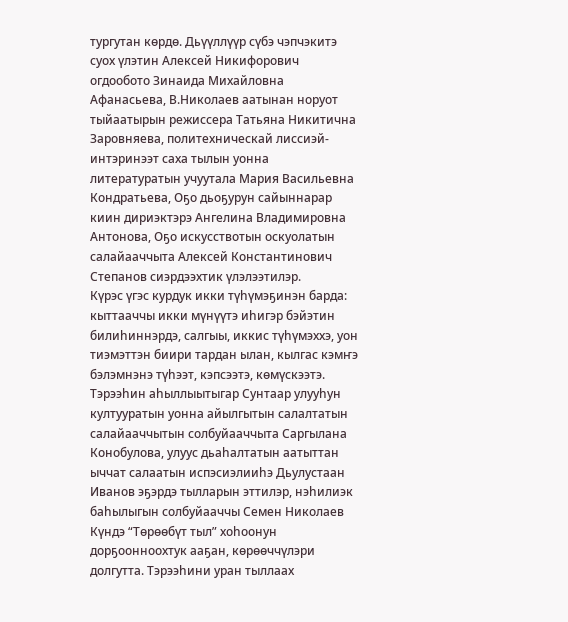тургутан көрдө. Дьүүллүүр сүбэ чэпчэкитэ суох үлэтин Алексей Никифорович огдообото Зинаида Михайловна Афанасьева, В.Николаев аатынан норуот тыйаатырын режиссера Татьяна Никитична Заровняева, политехническай лиссиэй-интэринээт саха тылын уонна литературатын учуутала Мария Васильевна Кондратьева, Оҕо дьоҕурун сайыннарар киин дириэктэрэ Ангелина Владимировна Антонова, Оҕо искусствотын оскуолатын салайааччыта Алексей Константинович Степанов сиэрдээхтик үлэлээтилэр.
Күрэс үгэс курдук икки түһүмэҕинэн барда: кыттааччы икки мүнүүтэ иһигэр бэйэтин билиһиннэрдэ, салгыы, иккис түһүмэххэ, уон тиэмэттэн биири тардан ылан, кылгас кэмҥэ бэлэмнэнэ түһээт, кэпсээтэ, көмүскээтэ.
Тэрээһин аһыллыытыгар Сунтаар улууһун култууратын уонна айылгытын салалтатын салайааччытын солбуйааччыта Саргылана Конобулова, улуус дьаһалтатын аатыттан ыччат салаатын испэсиэлииһэ Дьулустаан Иванов эҕэрдэ тылларын эттилэр, нэһилиэк баһылыгын солбуйааччы Семен Николаев Күндэ “Төрөөбүт тыл” хоһоонун дорҕоонноохтук ааҕан, көрөөччүлэри долгутта. Тэрээһини уран тыллаах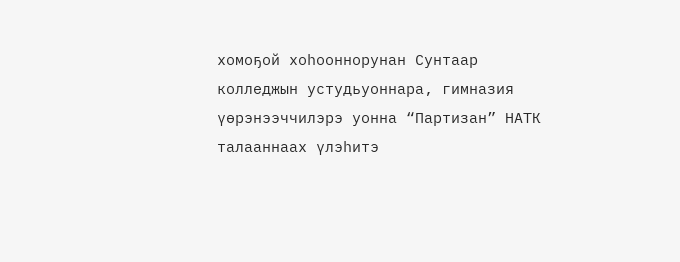хомоҕой хоһооннорунан Сунтаар колледжын устудьуоннара, гимназия үөрэнээччилэрэ уонна “Партизан” НАТК талааннаах үлэһитэ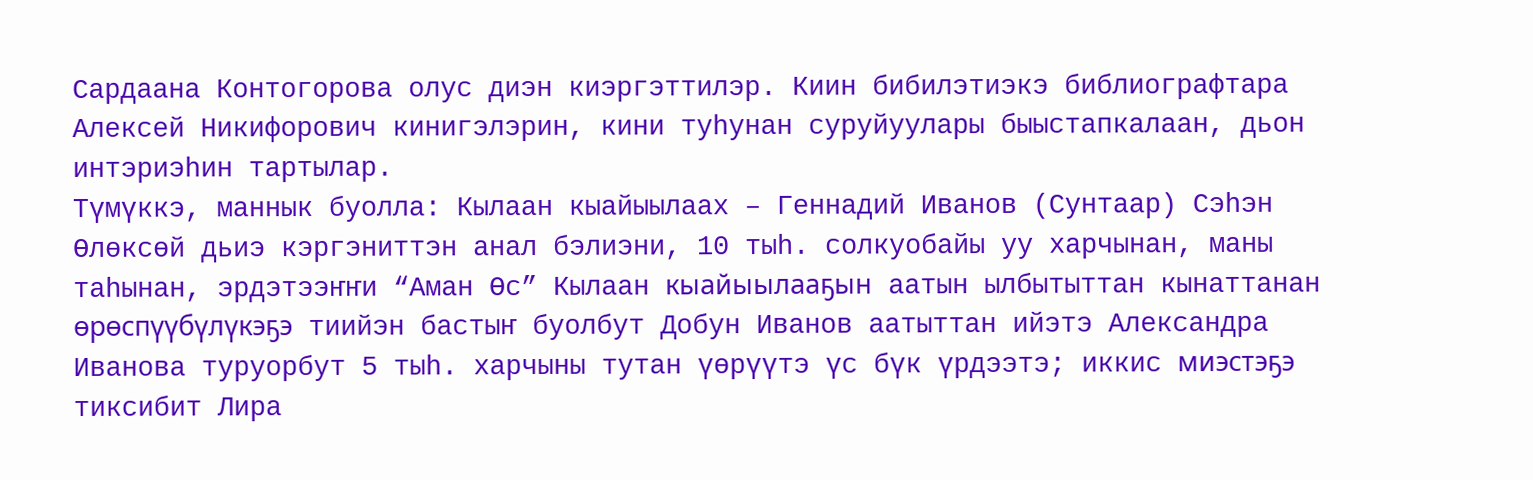Сардаана Контогорова олус диэн киэргэттилэр. Киин бибилэтиэкэ библиографтара Алексей Никифорович кинигэлэрин, кини туһунан суруйуулары быыстапкалаан, дьон интэриэһин тартылар.
Түмүккэ, маннык буолла: Кылаан кыайыылаах – Геннадий Иванов (Сунтаар) Сэһэн Өлөксөй дьиэ кэргэниттэн анал бэлиэни, 10 тыһ. солкуобайы уу харчынан, маны таһынан, эрдэтээҥҥи “Аман Өс” Кылаан кыайыылааҕын аатын ылбытыттан кынаттанан өрөспүүбүлүкэҕэ тиийэн бастыҥ буолбут Добун Иванов аатыттан ийэтэ Александра Иванова туруорбут 5 тыһ. харчыны тутан үөрүүтэ үс бүк үрдээтэ; иккис миэстэҕэ тиксибит Лира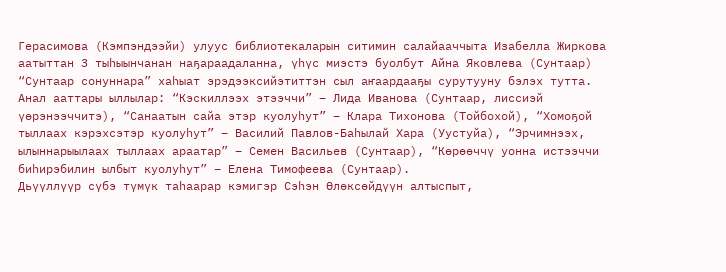Герасимова (Кэмпэндээйи) улуус библиотекаларын ситимин салайааччыта Изабелла Жиркова аатыттан 3 тыһыынчанан наҕараадаланна, үһүс миэстэ буолбут Айна Яковлева (Сунтаар) “Сунтаар сонуннара” хаһыат эрэдээксийэтиттэн сыл аҥаардааҕы сурутууну бэлэх тутта. Анал ааттары ыллылар: “Кэскиллээх этээччи” – Лида Иванова (Сунтаар, лиссиэй үөрэнээччитэ), “Санаатын сайа этэр куолуһут” – Клара Тихонова (Тойбохой), “Хомоҕой тыллаах кэрэхсэтэр куолуһут” – Василий Павлов-Баһылай Хара (Уустуйа), “Эрчимнээх, ылыннарыылаах тыллаах араатар” – Семен Васильев (Сунтаар), “Көрөөччү уонна истээччи биһирэбилин ылбыт куолуһут” – Елена Тимофеева (Сунтаар).
Дьүүллүүр сүбэ түмүк таһаарар кэмигэр Сэһэн Өлөксөйдүүн алтыспыт,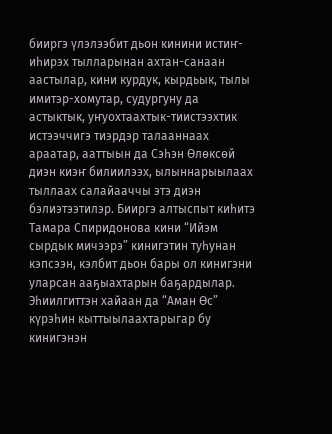бииргэ үлэлээбит дьон кинини истиҥ-иһирэх тылларынан ахтан-санаан аастылар, кини курдук, кырдьык, тылы имитэр-хомутар, судургуну да астыктык, уҥуохтаахтык-тиистээхтик истээччигэ тиэрдэр талааннаах араатар, ааттыын да Сэһэн Өлөксөй диэн киэҥ билиилээх, ылыннарыылаах тыллаах салайааччы этэ диэн бэлиэтээтилэр. Бииргэ алтыспыт киһитэ Тамара Спиридонова кини “Ийэм сырдык мичээрэ” кинигэтин туһунан кэпсээн, кэлбит дьон бары ол кинигэни уларсан ааҕыахтарын баҕардылар. Эһиилгиттэн хайаан да “Аман Өс” күрэһин кыттыылаахтарыгар бу кинигэнэн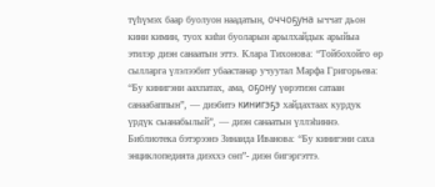түһүмэх баар буолуон наадатын, оччоҕуна ыччат дьон кини кимин, туох киһи буоларын арылхайдык арыйыа этилэр диэн санаатын эттэ. Клара Тихонова: “Тойбохойго өр сылларга үлэлээбит убаастанар учуутал Марфа Григорьева: “Бу кинигэни аахпатах, ама, оҕону үөрэтиэн сатаан санаабаппын”, — диэбитэ кинигэҕэ хайдахтаах курдук үрдүк сыанабылый”, — диэн санаатын үллэһиннэ. Библиотека бэтэрээнэ Зинаида Иванова: “Бу кинигэни саха энциклопедията диэххэ сөп”- диэн бигэргэттэ.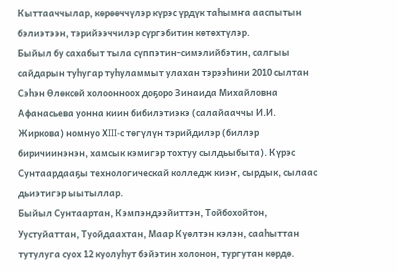Кыттааччылар, көрөөччүлэр күрэс үрдүк таһымҥа ааспытын бэлиэтээн, тэрийээччилэр сүргэбитин көтөхтүлэр.
Быйыл бу сахабыт тыла сүппэтин-симэлийбэтин, салгыы сайдарын туһугар туһуламмыт улахан тэрээһини 2010 сылтан Сэһэн Өлөксөй холоонноох доҕоро Зинаида Михайловна Афанасьева уонна киин бибилэтиэкэ (салайааччы И.И. Жиркова) номнуо ХIII-с төгүлүн тэрийдилэр (биллэр биричиинэнэн, хамсык кэмигэр тохтуу сылдьыбыта). Күрэс Сунтаардааҕы технологическай колледж киэҥ, сырдык, сылаас дьиэтигэр ыытыллар.
Быйыл Сунтаартан, Кэмпэндээйиттэн, Тойбохойтон, Уустуйаттан, Туойдаахтан, Маар Күөлтэн кэлэн, сааһыттан тутулуга суох 12 куолуһут бэйэтин холонон, тургутан көрдө.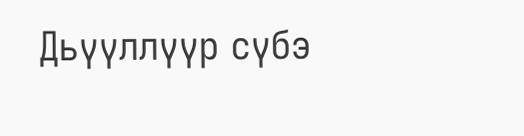Дьүүллүүр сүбэ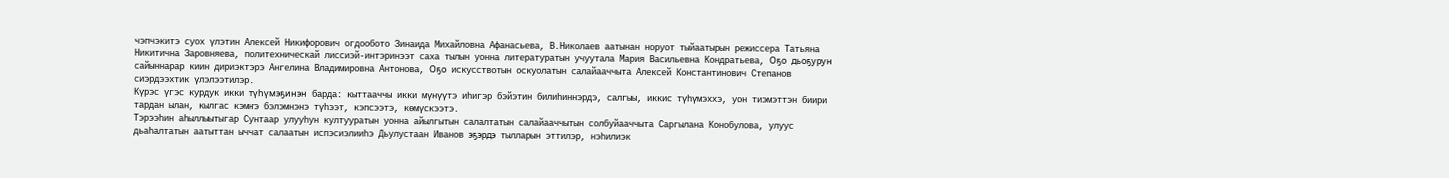чэпчэкитэ суох үлэтин Алексей Никифорович огдообото Зинаида Михайловна Афанасьева, В.Николаев аатынан норуот тыйаатырын режиссера Татьяна Никитична Заровняева, политехническай лиссиэй-интэринээт саха тылын уонна литературатын учуутала Мария Васильевна Кондратьева, Оҕо дьоҕурун сайыннарар киин дириэктэрэ Ангелина Владимировна Антонова, Оҕо искусствотын оскуолатын салайааччыта Алексей Константинович Степанов сиэрдээхтик үлэлээтилэр.
Күрэс үгэс курдук икки түһүмэҕинэн барда: кыттааччы икки мүнүүтэ иһигэр бэйэтин билиһиннэрдэ, салгыы, иккис түһүмэххэ, уон тиэмэттэн биири тардан ылан, кылгас кэмҥэ бэлэмнэнэ түһээт, кэпсээтэ, көмүскээтэ.
Тэрээһин аһыллыытыгар Сунтаар улууһун култууратын уонна айылгытын салалтатын салайааччытын солбуйааччыта Саргылана Конобулова, улуус дьаһалтатын аатыттан ыччат салаатын испэсиэлииһэ Дьулустаан Иванов эҕэрдэ тылларын эттилэр, нэһилиэк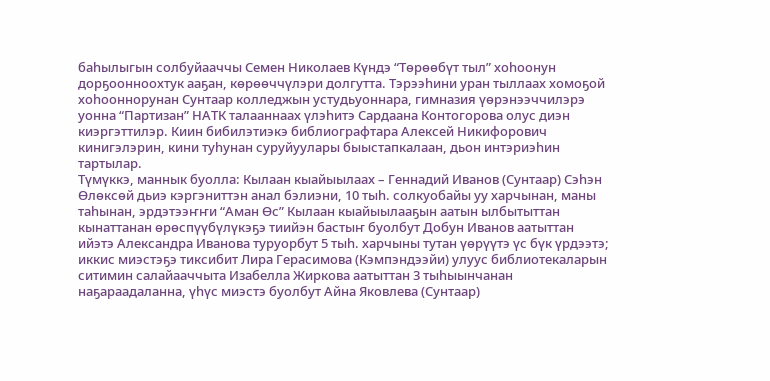баһылыгын солбуйааччы Семен Николаев Күндэ “Төрөөбүт тыл” хоһоонун дорҕоонноохтук ааҕан, көрөөччүлэри долгутта. Тэрээһини уран тыллаах хомоҕой хоһооннорунан Сунтаар колледжын устудьуоннара, гимназия үөрэнээччилэрэ уонна “Партизан” НАТК талааннаах үлэһитэ Сардаана Контогорова олус диэн киэргэттилэр. Киин бибилэтиэкэ библиографтара Алексей Никифорович кинигэлэрин, кини туһунан суруйуулары быыстапкалаан, дьон интэриэһин тартылар.
Түмүккэ, маннык буолла: Кылаан кыайыылаах – Геннадий Иванов (Сунтаар) Сэһэн Өлөксөй дьиэ кэргэниттэн анал бэлиэни, 10 тыһ. солкуобайы уу харчынан, маны таһынан, эрдэтээҥҥи “Аман Өс” Кылаан кыайыылааҕын аатын ылбытыттан кынаттанан өрөспүүбүлүкэҕэ тиийэн бастыҥ буолбут Добун Иванов аатыттан ийэтэ Александра Иванова туруорбут 5 тыһ. харчыны тутан үөрүүтэ үс бүк үрдээтэ; иккис миэстэҕэ тиксибит Лира Герасимова (Кэмпэндээйи) улуус библиотекаларын ситимин салайааччыта Изабелла Жиркова аатыттан 3 тыһыынчанан наҕараадаланна, үһүс миэстэ буолбут Айна Яковлева (Сунтаар)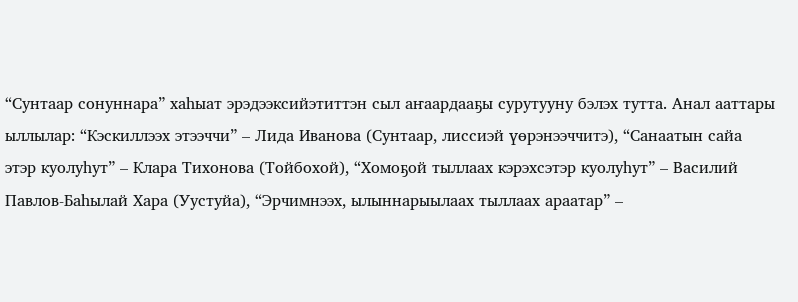“Сунтаар сонуннара” хаһыат эрэдээксийэтиттэн сыл аҥаардааҕы сурутууну бэлэх тутта. Анал ааттары ыллылар: “Кэскиллээх этээччи” – Лида Иванова (Сунтаар, лиссиэй үөрэнээччитэ), “Санаатын сайа этэр куолуһут” – Клара Тихонова (Тойбохой), “Хомоҕой тыллаах кэрэхсэтэр куолуһут” – Василий Павлов-Баһылай Хара (Уустуйа), “Эрчимнээх, ылыннарыылаах тыллаах араатар” –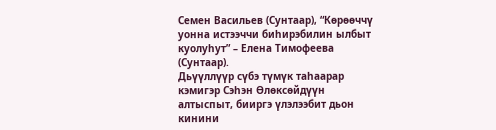Семен Васильев (Сунтаар), “Көрөөччү уонна истээччи биһирэбилин ылбыт куолуһут” – Елена Тимофеева (Сунтаар).
Дьүүллүүр сүбэ түмүк таһаарар кэмигэр Сэһэн Өлөксөйдүүн алтыспыт, бииргэ үлэлээбит дьон кинини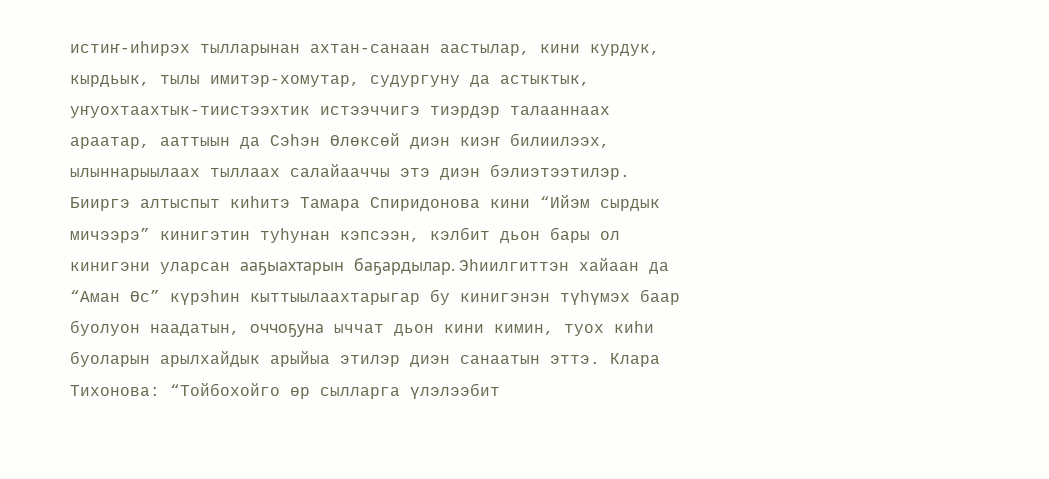истиҥ-иһирэх тылларынан ахтан-санаан аастылар, кини курдук, кырдьык, тылы имитэр-хомутар, судургуну да астыктык, уҥуохтаахтык-тиистээхтик истээччигэ тиэрдэр талааннаах араатар, ааттыын да Сэһэн Өлөксөй диэн киэҥ билиилээх, ылыннарыылаах тыллаах салайааччы этэ диэн бэлиэтээтилэр. Бииргэ алтыспыт киһитэ Тамара Спиридонова кини “Ийэм сырдык мичээрэ” кинигэтин туһунан кэпсээн, кэлбит дьон бары ол кинигэни уларсан ааҕыахтарын баҕардылар. Эһиилгиттэн хайаан да “Аман Өс” күрэһин кыттыылаахтарыгар бу кинигэнэн түһүмэх баар буолуон наадатын, оччоҕуна ыччат дьон кини кимин, туох киһи буоларын арылхайдык арыйыа этилэр диэн санаатын эттэ. Клара Тихонова: “Тойбохойго өр сылларга үлэлээбит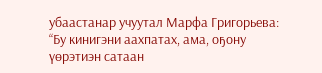убаастанар учуутал Марфа Григорьева: “Бу кинигэни аахпатах, ама, оҕону үөрэтиэн сатаан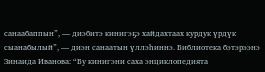санаабаппын”, — диэбитэ кинигэҕэ хайдахтаах курдук үрдүк сыанабылый”, — диэн санаатын үллэһиннэ. Библиотека бэтэрээнэ Зинаида Иванова: “Бу кинигэни саха энциклопедията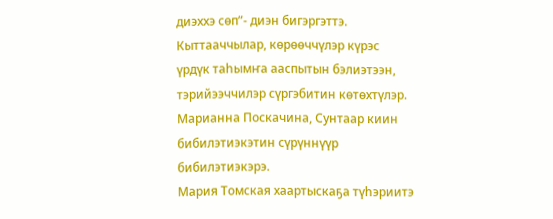диэххэ сөп”- диэн бигэргэттэ.
Кыттааччылар, көрөөччүлэр күрэс үрдүк таһымҥа ааспытын бэлиэтээн, тэрийээччилэр сүргэбитин көтөхтүлэр.
Марианна Поскачина, Сунтаар киин бибилэтиэкэтин сүрүннүүр бибилэтиэкэрэ.
Мария Томская хаартыскаҕа түһэриитэ